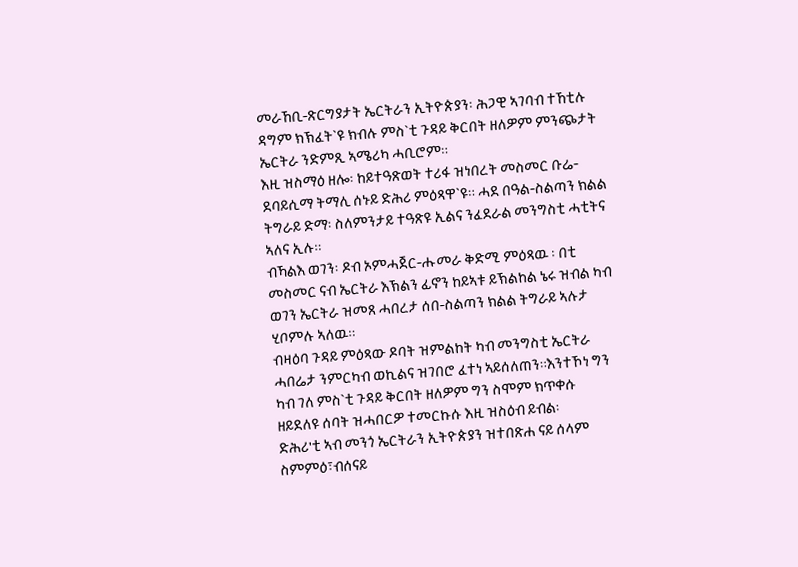መራኸቢ-ጽርግያታት ኤርትራን ኢትዮጵያን፡ ሕጋዊ ኣገባብ ተኸቲሉ ዳግም ክኽፈት`ዩ ክብሉ ምስ`ቲ ጉዳይ ቅርበት ዘለዎም ምንጭታት ኤርትራ ንድምጺ ኣሜሪካ ሓቢሮም።
እዚ ዝስማዕ ዘሎ፡ ከይተዓጽወት ተሪፋ ዝነበረት መስመር ቡሬ-ደባይሲማ ትማሊ ሰኑይ ድሕሪ ምዕጻዋ`ዩ። ሓደ በዓል-ስልጣን ክልል ትግራይ ድማ፡ ስለምንታይ ተዓጽዩ ኢልና ንፈደራል መንግስቲ ሓቲትና ኣለና ኢሉ።
ብኻልእ ወገን፡ ዶብ ኦምሓጀር-ሑመራ ቅድሚ ምዕጻዉ ፡ በቲ መስመር ናብ ኤርትራ እኽልን ፊኖን ከይኣቱ ይኽልከል ኔሩ ዝብል ካብ ወገን ኤርትራ ዝመጸ ሓበረታ ሰበ-ስልጣን ክልል ትግራይ ኣሉታ ሂቦምሉ ኣለዉ።
ብዛዕባ ጉዳይ ምዕጻው ዶባት ዝምልከት ካብ መንግስቲ ኤርትራ ሓበሬታ ንምርካብ ወኪልና ዝገበሮ ፈተነ ኣይሰለጠን።እንተኾነ ግን ካብ ገለ ምስ`ቲ ጉዳይ ቅርበት ዘለዎም ግን ስሞም ክጥቀሱ ዘይደለዩ ሰባት ዝሓበርዎ ተመርኩሱ እዚ ዝስዕብ ይብል፡
ድሕሪ'ቲ ኣብ መንጎ ኤርትራን ኢትዮጵያን ዝተበጽሐ ናይ ሰላም ስምምዕ፣ብሰናይ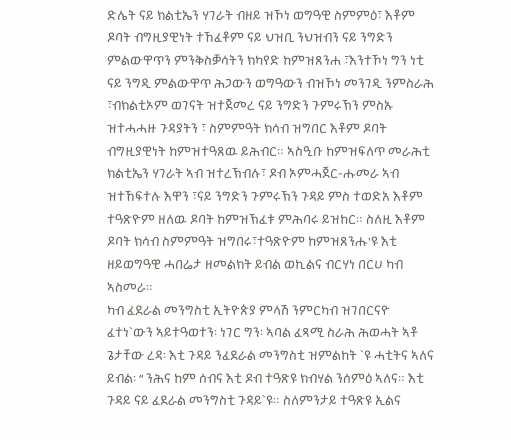ድሌት ናይ ክልቲኤን ሃገራት ብዘይ ዝኾነ ወግዓዊ ስምምዕ፣ እቶም ዶባት ብግዚያዊነት ተኸፈቶም ናይ ህዝቢ ንህዝብን ናይ ንግድን ምልውዋጥን ምንቅስቓሳትን ክካየድ ከምዝጸንሐ ፣እንተኾነ ግን ነቲ ናይ ንግዲ ምልውዋጥ ሕጋውን ወግዓውን ብዝኾነ መንገዲ ንምስራሕ ፣ብክልቲኦም ወገናት ዝተጀመረ ናይ ንግድን ጉምሩኽን ምስኡ ዝተሓሓዙ ጉዳያትን ፣ ስምምዓት ክሳብ ዝግበር እቶም ዶባት ብግዚያዊነት ከምዝተዓጸዉ ይሕብር። ኣስዒቡ ከምዝፍለጥ መራሕቲ ክልቲኤን ሃገራት ኣብ ዝተረኽብሉ፣ ዶብ ኦምሓጀር-ሑመራ ኣብ ዝተኸፍተሉ እዋን ፣ናይ ንግድን ጉምሩኽን ጉዳይ ምስ ተወድአ እቶም ተዓጽዮም ዘለዉ ዶባት ከምዝኽፈቱ ምሕባሩ ይዝከር። ስለዚ እቶም ዶባት ክሳብ ስምምዓት ዝግበሩ፣ተዓጽዮም ከምዝጸንሑ'ዩ እቲ ዘይወግዓዊ ሓበሬታ ዘመልክት ይብል ወኪልና ብርሃነ በርሀ ካብ ኣስመራ።
ካብ ፈደራል መንግስቲ ኢትዮጵያ ምላሽ ንምርካብ ዝገበርናዮ ፈተነ`ውን ኣይተዓወተን፡ ነገር ግን፡ ኣባል ፈጻሚ ስራሕ ሕወሓት ኣቶ ጌታቸው ረዳ፡ እቲ ጉዳይ ንፈደራል መንግስቲ ዝምልከት `ዩ ሓቲትና ኣለና ይብል፡ “ ንሕና ከም ሰብና እቲ ዶብ ተዓጽዩ ክብሃል ንሰምዕ ኣለና። እቲ ጉዳይ ናይ ፈደራል መንግስቲ ጉዳይ`ዩ። ስለምንታይ ተዓጽዩ ኢልና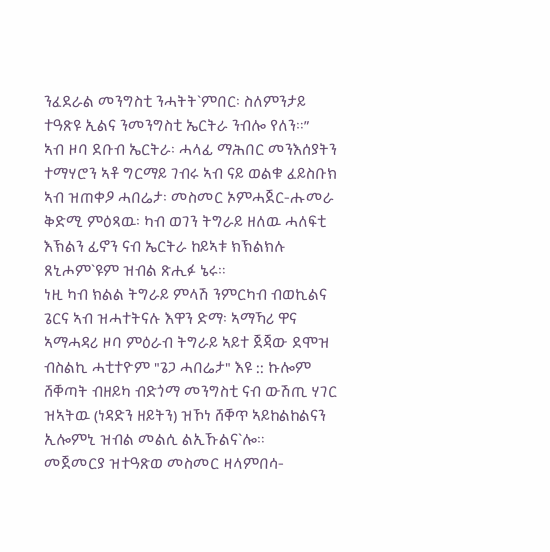ንፈደራል መንግስቲ ንሓትት`ምበር፡ ስለምንታይ ተዓጽዩ ኢልና ንመንግስቲ ኤርትራ ንብሎ የለን።”
ኣብ ዞባ ደቡብ ኤርትራ፡ ሓላፊ ማሕበር መንእሰያትን ተማሃሮን ኣቶ ግርማይ ገብሩ ኣብ ናይ ወልቁ ፈይስቡክ ኣብ ዝጠቀዖ ሓበሬታ፡ መስመር ኦምሓጀር-ሑመራ ቅድሚ ምዕጻዉ፡ ካብ ወገን ትግራይ ዘለዉ ሓለፍቲ እኽልን ፊኖን ናብ ኤርትራ ከይኣቱ ክኽልክሉ ጸኒሖም`ዩም ዝብል ጽሒፉ ኔሩ።
ነዚ ካብ ክልል ትግራይ ምላሽ ንምርካብ ብወኪልና ጌርና ኣብ ዝሓተትናሉ እዋን ድማ፡ ኣማኻሪ ዋና ኣማሓዳሪ ዞባ ምዕራብ ትግራይ ኣይተ ጀጃው ደሞዝ ብስልኪ ሓቲተዮም "ጌጋ ሓበሬታ" እዩ :: ኩሎም ሸቐጣት ብዘይካ ብድጎማ መንግስቲ ናብ ውሽጢ ሃገር ዝኣትዉ (ነዳድን ዘይትን) ዝኾነ ሸቐጥ ኣይከልከልናን ኢሎምኒ ዝብል መልሲ ልኢኹልና`ሎ።
መጀመርያ ዝተዓጽወ መስመር ዛላምበሳ-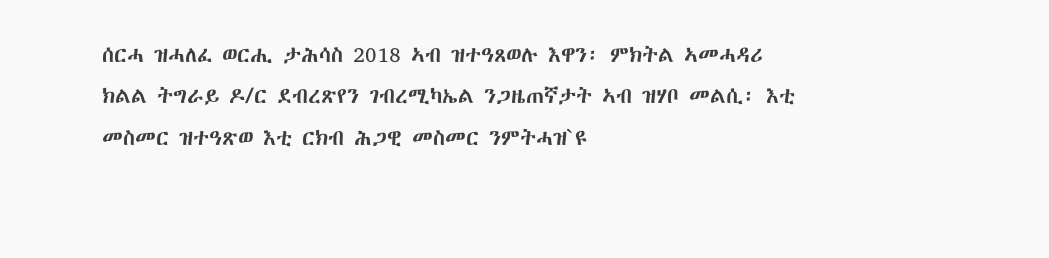ሰርሓ ዝሓለፈ ወርሒ ታሕሳስ 2018 ኣብ ዝተዓጸወሉ እዋን፡ ምክትል ኣመሓዳሪ ክልል ትግራይ ዶ/ር ደብረጽየን ገብረሚካኤል ንጋዜጠኛታት ኣብ ዝሃቦ መልሲ፡ እቲ መስመር ዝተዓጽወ እቲ ርክብ ሕጋዊ መስመር ንምትሓዝ`ዩ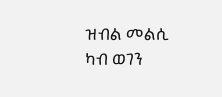ዝብል መልሲ ካብ ወገን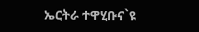ኤርትራ ተዋሂቡና`ዩ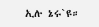ኢሉ ኔሩ`ዩ።